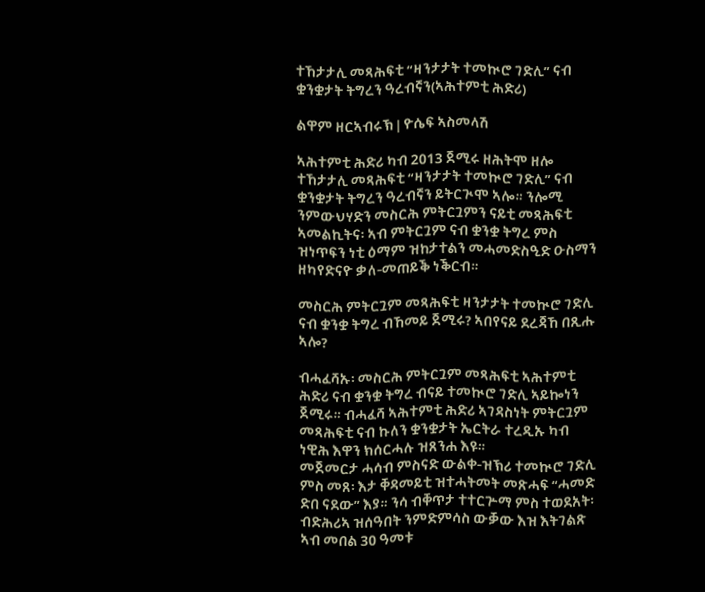ተኸታታሊ መጻሕፍቲ “ዛንታታት ተመኲሮ ገድሊ” ናብ ቋንቋታት ትግረን ዓረብኛን(ኣሕተምቲ ሕድሪ)

ልዋም ዘርኣብሩኽ | ዮሴፍ ኣስመላሽ

ኣሕተምቲ ሕድሪ ካብ 2013 ጀሚሩ ዘሕትሞ ዘሎ ተኸታታሊ መጻሕፍቲ “ዛንታታት ተመኲሮ ገድሊ” ናብ ቋንቋታት ትግረን ዓረብኛን ይትርጒሞ ኣሎ። ንሎሚ ንምውህሃድን መስርሕ ምትርጓምን ናይቲ መጻሕፍቲ ኣመልኪትና፡ ኣብ ምትርጓም ናብ ቋንቋ ትግረ ምስ ዝነጥፍን ነቲ ዕማም ዝከታተልን መሓመድስዒድ ዑስማን ዘካየድናዮ ቃለ-መጠይቕ ነቕርብ።

መስርሕ ምትርጓም መጻሕፍቲ ዛንታታት ተመኲሮ ገድሊ ናብ ቋንቋ ትግረ ብኸመይ ጀሚሩ? ኣበየናይ ደረጃኸ በጺሑ ኣሎ?

ብሓፈሻኡ፡ መስርሕ ምትርጓም መጻሕፍቲ ኣሕተምቲ ሕድሪ ናብ ቋንቋ ትግረ ብናይ ተመኲሮ ገድሊ ኣይኰነን ጀሚሩ። ብሓፈሻ ኣሕተምቲ ሕድሪ ኣገዳስነት ምትርጓም መጻሕፍቲ ናብ ኩለን ቋንቋታት ኤርትራ ተረዲኡ ካብ ነዊሕ እዋን ክሰርሓሉ ዝጸንሐ እዩ።
መጀመርታ ሓሳብ ምስናድ ውልቀ-ዝኽሪ ተመኲሮ ገድሊ ምስ መጸ፡ እታ ቐዳመይቲ ዝተሓትመት መጽሓፍ “ሓመድ ድበ ናደው” እያ። ንሳ ብቐጥታ ተተርጕማ ምስ ተወደአት፡ ብድሕሪኣ ዝሰዓበት ንምድምሳስ ውቓው እዝ እትገልጽ ኣብ መበል 30 ዓመቱ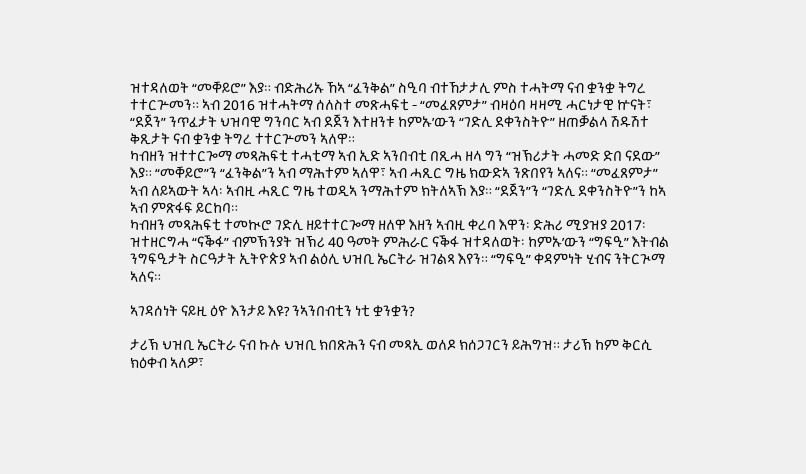ዝተዳለወት “መቐይሮ” እያ። ብድሕሪኡ ኸኣ “ፈንቅል” ስዒባ ብተኸታታሊ ምስ ተሓትማ ናብ ቋንቋ ትግረ ተተርጕመን። ኣብ 2016 ዝተሓትማ ሰለስተ መጽሓፍቲ - “መፈጸምታ” ብዛዕባ ዛዛሚ ሓርነታዊ ኵናት፣ “ደጀን” ንጥፈታት ህዝባዊ ግንባር ኣብ ደጀን እተዘንቱ ከምኡ’ውን “ገድሊ ደቀንስትዮ” ዘጠቓልላ ሽዱሽተ ቅጺታት ናብ ቋንቋ ትግረ ተተርጕመን ኣለዋ።
ካብዘን ዝተተርጐማ መጻሕፍቲ ተሓቲማ ኣብ ኢድ ኣንበብቲ በጺሓ ዘላ ግን “ዝኽሪታት ሓመድ ድበ ናደው” እያ። “መቐይሮ”ን “ፈንቅል”ን ኣብ ማሕተም ኣለዋ፣ ኣብ ሓጺር ግዜ ክውድኣ ንጽበየን ኣለና። “መፈጸምታ” ኣብ ለይኣውት ኣላ፡ ኣብዚ ሓጺር ግዜ ተወዲኣ ንማሕተም ክትለኣኽ እያ። “ደጀን”ን “ገድሊ ደቀንስትዮ”ን ከኣ ኣብ ምጽፋፍ ይርከባ።
ካብዘን መጻሕፍቲ ተመኲሮ ገድሊ ዘይተተርጐማ ዘለዋ እዘን ኣብዚ ቀረባ እዋን፡ ድሕሪ ሚያዝያ 2017፡ ዝተዘርግሓ “ናቕፋ” ብምኽንያት ዝኽሪ 40 ዓመት ምሕራር ናቕፋ ዝተዳለወት፡ ከምኡ’ውን “ግፍዒ” እትብል ንግፍዒታት ስርዓታት ኢትዮጵያ ኣብ ልዕሊ ህዝቢ ኤርትራ ዝገልጻ እየን። “ግፍዒ” ቀዳምነት ሂብና ንትርጒማ ኣለና።

ኣገዳሰነት ናይዚ ዕዮ እንታይ እዩ? ንኣንበብቲን ነቲ ቋንቋን?

ታሪኽ ህዝቢ ኤርትራ ናብ ኩሉ ህዝቢ ክበጽሕን ናብ መጻኢ ወለዶ ክሰጋገርን ይሕግዝ። ታሪኽ ከም ቅርሲ ክዕቀብ ኣለዎ፣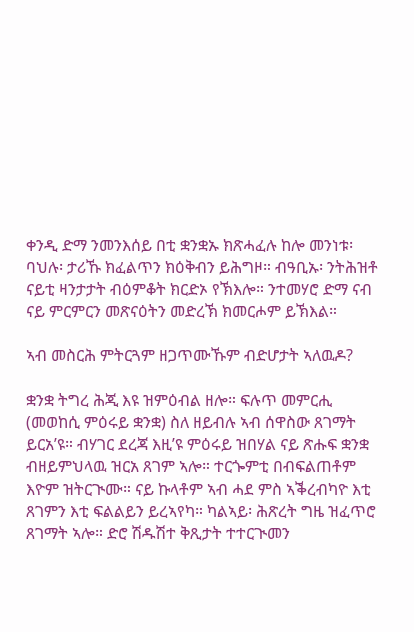ቀንዲ ድማ ንመንእሰይ በቲ ቋንቋኡ ክጽሓፈሉ ከሎ መንነቱ፡ ባህሉ፡ ታሪኹ ክፈልጥን ክዕቅብን ይሕግዞ። ብዓቢኡ፡ ንትሕዝቶ ናይቲ ዛንታታት ብዕምቆት ክርድኦ የኽእሎ። ንተመሃሮ ድማ ናብ ናይ ምርምርን መጽናዕትን መድረኽ ክመርሖም ይኽእል።

ኣብ መስርሕ ምትርጓም ዘጋጥሙኹም ብድሆታት ኣለዉዶ?

ቋንቋ ትግረ ሕጂ እዩ ዝምዕብል ዘሎ። ፍሉጥ መምርሒ (መወከሲ ምዕሩይ ቋንቋ) ስለ ዘይብሉ ኣብ ሰዋስው ጸገማት ይርአ’ዩ። ብሃገር ደረጃ እዚ’ዩ ምዕሩይ ዝበሃል ናይ ጽሑፍ ቋንቋ ብዘይምህላዉ ዝርአ ጸገም ኣሎ። ተርጐምቲ በብፍልጠቶም እዮም ዝትርጒሙ። ናይ ኩላቶም ኣብ ሓደ ምስ ኣቕረብካዮ እቲ ጸገምን እቲ ፍልልይን ይረኣየካ። ካልኣይ፡ ሕጽረት ግዜ ዝፈጥሮ ጸገማት ኣሎ። ድሮ ሽዱሽተ ቅጺታት ተተርጒመን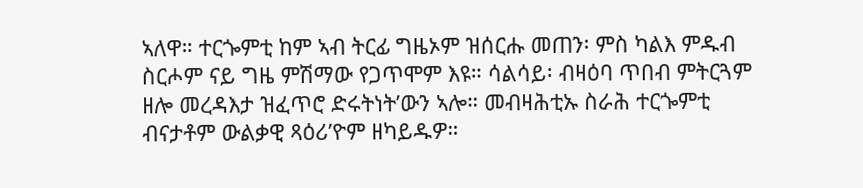ኣለዋ። ተርጐምቲ ከም ኣብ ትርፊ ግዜኦም ዝሰርሑ መጠን፡ ምስ ካልእ ምዱብ ስርሖም ናይ ግዜ ምሽማው የጋጥሞም እዩ። ሳልሳይ፡ ብዛዕባ ጥበብ ምትርጓም ዘሎ መረዳእታ ዝፈጥሮ ድሩትነት’ውን ኣሎ። መብዛሕቲኡ ስራሕ ተርጐምቲ ብናታቶም ውልቃዊ ጻዕሪ’ዮም ዘካይዱዎ።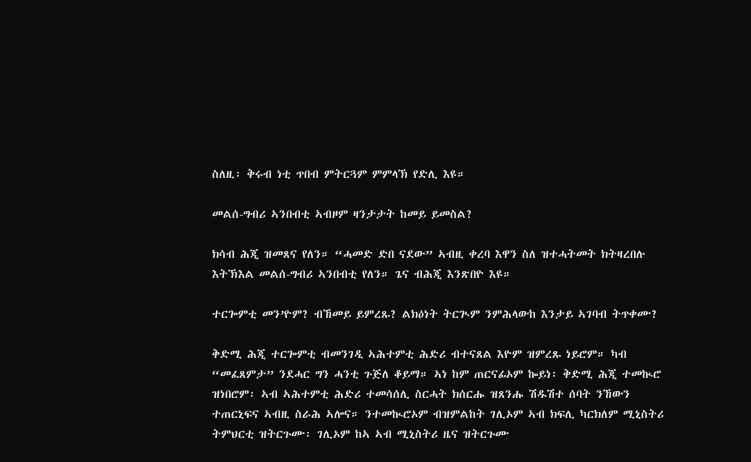ስለዚ፡ ቅሩብ ነቲ ጥበብ ምትርጓም ምምላኽ የድሊ እዩ።

መልሰ-ግብሪ ኣንበብቲ ኣብዞም ዛንታታት ከመይ ይመስል?

ክሳብ ሕጂ ዝመጸና የለን። “ሓመድ ድበ ናደው” ኣብዚ ቀረባ እዋን ስለ ዝተሓትመት ክትዛረበሉ እትኽእል መልሰ-ግብሪ ኣንበብቲ የለን። ጌና ብሕጂ እንጽበዮ እዩ።

ተርጐምቲ መን’ዮም? ብኸመይ ይምረጹ? ልክዕነት ትርጒም ንምሕላውከ እንታይ ኣገባብ ትጥቀሙ?

ቅድሚ ሕጂ ተርጐምቲ ብመንገዲ ኣሕተምቲ ሕድሪ ብተናጸል እዮም ዝምረጹ ነይሮም። ካብ “መፈጸምታ” ንደሓር ግን ሓንቲ ጉጅለ ቆይማ። ኣነ ከም ጠርናፊኦም ኰይነ፡ ቅድሚ ሕጂ ተመኲሮ ዝነበሮም፡ ኣብ ኣሕተምቲ ሕድሪ ተመሳሰሊ ስርሓት ክሰርሑ ዝጸንሑ ሽዱሽተ ሰባት ንኸውን ተጠርኒፍና ኣብዚ ስራሕ ኣሎና። ንተመኲሮኦም ብዝምልከት ገሊኦም ኣብ ክፍሊ ካርክለም ሚኒስትሪ ትምህርቲ ዝትርጉሙ፡ ገሊኦም ከኣ ኣብ ሚኒስትሪ ዜና ዝትርጉሙ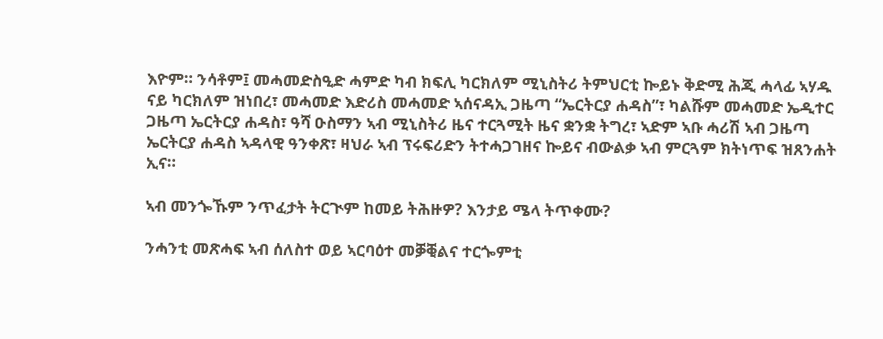እዮም። ንሳቶም፤ መሓመድስዒድ ሓምድ ካብ ክፍሊ ካርክለም ሚኒስትሪ ትምህርቲ ኰይኑ ቅድሚ ሕጂ ሓላፊ ኣሃዱ ናይ ካርክለም ዝነበረ፣ መሓመድ እድሪስ መሓመድ ኣሰናዳኢ ጋዜጣ “ኤርትርያ ሐዳስ”፣ ካልሹም መሓመድ ኤዲተር ጋዜጣ ኤርትርያ ሐዳስ፣ ዓሻ ዑስማን ኣብ ሚኒስትሪ ዜና ተርጓሚት ዜና ቋንቋ ትግረ፣ ኣድም ኣቡ ሓሪሽ ኣብ ጋዜጣ ኤርትርያ ሐዳስ ኣዳላዊ ዓንቀጽ፣ ዛህራ ኣብ ፕሩፍሪድን ትተሓጋገዘና ኰይና ብውልቃ ኣብ ምርጓም ክትነጥፍ ዝጸንሐት ኢና።

ኣብ መንጐኹም ንጥፈታት ትርጒም ከመይ ትሕዙዎ? እንታይ ሜላ ትጥቀሙ?

ንሓንቲ መጽሓፍ ኣብ ሰለስተ ወይ ኣርባዕተ መቓቒልና ተርጐምቲ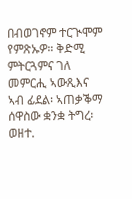በብወገኖም ተርጒሞም የምጽኡዎ። ቅድሚ ምትርጓምና ገለ መምርሒ ኣውጺእና ኣብ ፊደል፡ ኣጠቃቕማ ሰዋስው ቋንቋ ትግረ፡ ወዘተ.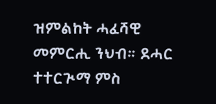ዝምልከት ሓፈሻዊ መምርሒ ንህብ። ደሓር ተተርጒማ ምስ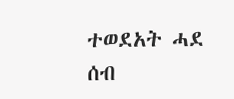ተወደአት ሓደ ሰብ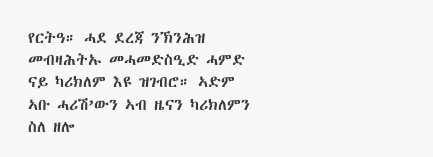የርትዓ። ሓደ ደረጃ ንኽንሕዝ መብዛሕትኡ መሓመድስዒድ ሓምድ ናይ ካሪክለም እዩ ዝገብሮ። ኣድም ኣቡ ሓሪሽ’ውን ኣብ ዜናን ካሪክለምን ስለ ዘሎ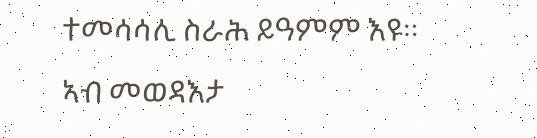ተመሳሳሊ ስራሕ ይዓምም እዩ።

ኣብ መወዳእታ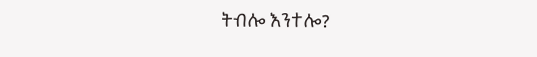ትብሎ እንተሎ?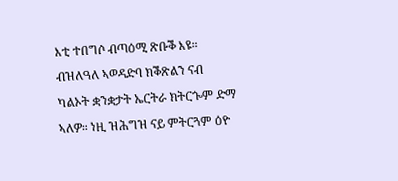እቲ ተበግሶ ብጣዕሚ ጽቡቕ እዩ። ብዝለዓለ ኣወዳድባ ክቕጽልን ናብ ካልኦት ቋንቋታት ኤርትራ ክትርጐም ድማ ኣለዎ። ነዚ ዝሕግዝ ናይ ምትርጓም ዕዮ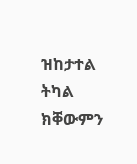ዝከታተል ትካል ክቐውምን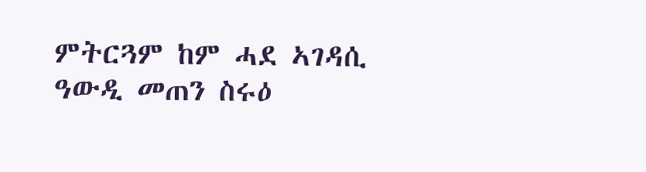ምትርጓም ከም ሓደ ኣገዳሲ ዓውዲ መጠን ስሩዕ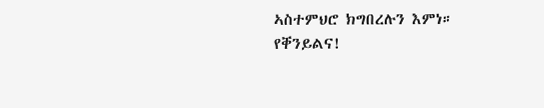ኣስተምህሮ ክግበረሉን እምነ።
የቐንይልና!